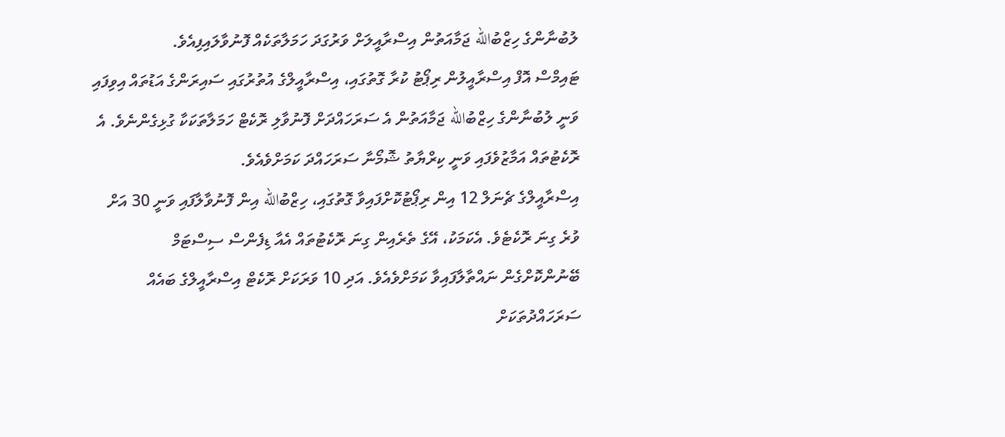ލުބުނާންގެ ހިޒްބުالله ޖަމާއަތުން އިސްރާއީލަށް ވަރުގަދަ ހަމަލާތަކެއް ފޮނުވާލައިފިއެވެ.
ޓައިމްސް އޮފް އިސްރާއީލުން ރިޕޯޓު ކުރާ ގޮތުގައި، އިސްރާއީލްގެ އުތުރުގައި ސައިރަންގެ އަޑުތައް އިވިފައި ވަނީ ލުބުނާންގެ ހިޒްބުالله ޖަމާއަތުން އެ ސަރަހައްދަށް ފޮނުވާލި ރޮކެޓް ހަމަލާތަކަކާ ގުޅިގެންނެވެ. އެ ރޮކެޓުތައް އަމާޒުވެފައި ވަނީ ކިރްޔާތު ޝޮމޯނާ ސަރަހައްދަ ކަމަށްވެއެވެ.
އިސްރާއީލްގެ ޗެނަލް 12 އިން ރިޕޯޓުކޮށްފައިވާ ގޮތުގައި، ހިޒްބުالله އިން ފޮނުވާލާފައި ވަނީ 30 އަށް ވުރެ ގިނަ ރޮކެޓެވެ. އެކަމަކު، އޭގެ ތެރެއިން ގިނަ ރޮކެޓުތައް އެއާ ޑިފެންސް ސިސްޓަމް ބޭނުންކޮށްގެން ނައްތާލާފައިވާ ކަމަށްވެއެވެ. އަދި 10 ވަރަކަށް ރޮކެޓް އިސްރާއީލްގެ ބައެއް ސަރަހައްދުތަކަށް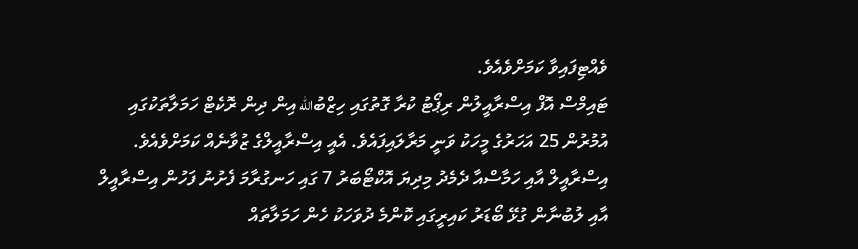ވެއްޓިފައިވާ ކަމަށްވެއެވެ.
ޓައިމްސް އޮފް އިސްރާއީލުން ރިޕޯޓު ކުރާ ގޮތުގައި ހިޒްބުالله އިން ދިން ރޮކެޓް ހަމަލާތަކުގައި އުމުރުން 25 އަހަރުގެ މީހަކު ވަނީ މަރާލައިފައެވެ. އެއީ އިސްރާއީލްގެ ޒުވާނެއް ކަމަށްވެއެވެ.
އިސްރާއީލް އާއި ހަމާސްއާ ދެމެދު މިދިޔަ އޮކްޓޯބަރު 7 ގައި ހަނގުރާމަ ފެށުނު ފަހުން އިސްރާއީލް އާއި ލުބުނާން ގުޅޭ ބޯޑަރު ކައިރީގައި ކޮންމެ ދުވަހަކު ހެން ހަމަލާތައް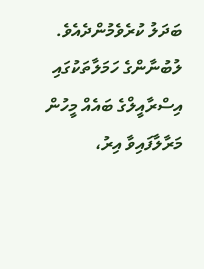ބަދަލު ކުރެވެމުންދެއެވެ. ލުބުނާންގެ ހަމަލާތަކުގައި އިސްރާއީލްގެ ބައެއް މީހުން މަރާލާފައިވާ އިރު،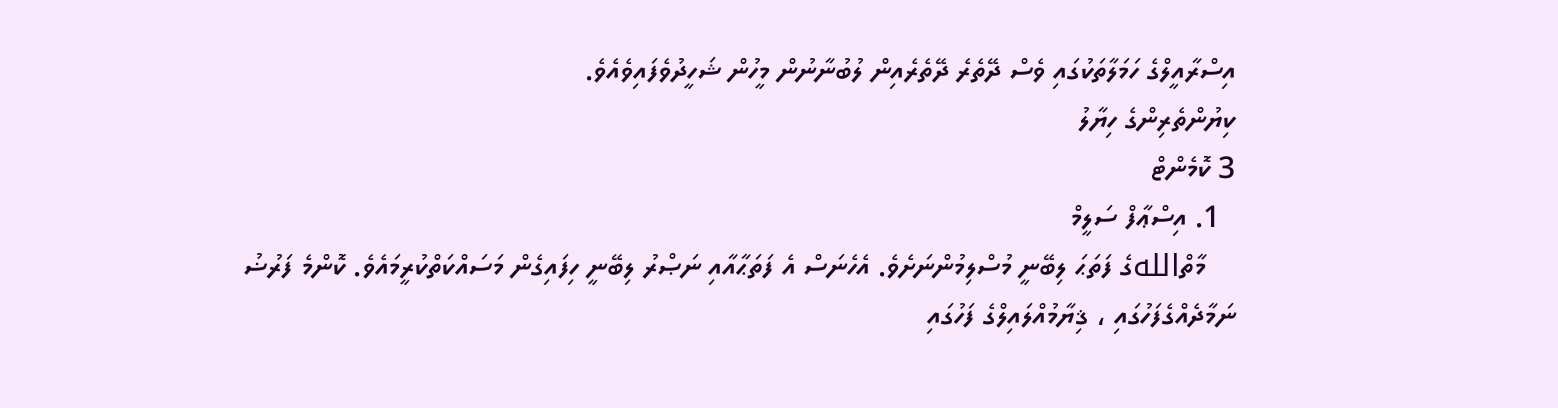އިސްރާއީލްގެ ހަމަލާތަކުގައި ވެސް ދޭތެރެ ދޭތެރެއިން ލުބުނާނުން މީހުން ޝަހީދުވެފައިވެއެވެ.
ކިޔުންތެރިންގެ ހިޔާލު
3 ކޮމެންޓް
  1. އިސްޢާފް ސަލީމް
    މާތްاللهގެ ފަތަޙަ ލިބޭނީ މުސްލިމުންނަށެވެ. އެހެނަސް އެ ފަތަޙާއާއި ނަޞްރު ލިބޭނީ ހިފައިގެން މަސައްކަތްކުރީމައެވެ. ކޮންމެ ފަރުޟު ނަމާދެއްގެފަހުގައި ، ޤިޔާމުއްލައިލްގެ ފަހުގައި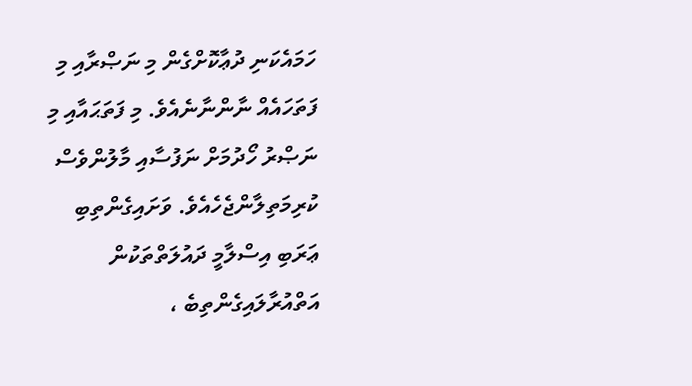ހަމައެކަނި ދުޢާކޮށްގެން މި ނަޞްރާއި މި ފަތަހައެއް ނާންނާނެއެވެ. މި ފަތަޙައާއި މި ނަޞްރު ހޯދުމަށް ނަފުސާއި މާލުންވެސް ކުރިމަތިލާންޖެހެއެވެ. ވަށައިގެންތިބި ޢަރަބި އިސްލާމީ ދައުލަތްތަކުން އަތްއުރާލައިގެންތިބެ ،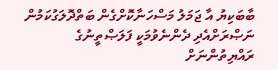ބާބަކިޔު އާ ޖަމަލު މަސްހަނާކޮށްގެން ބަތްދޮލަގުކަމުން ނަޞްރަށްއެދި ދެންނެވުމަކީ ފަލަޞްތީނުގެ ރައްޔިތުންނަށް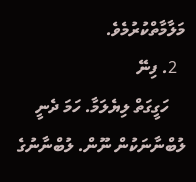މަލާމާތްކުރުމެވެ.
  2. ފިނޭ
    ހަގީގަތް ލިޔެލަމާ. ހަމަ ދެނީ ލުބްނާނަކުން ނޫން. ލުބްނާނުގެ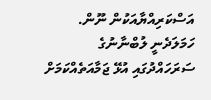އަސްކަރިއްޔާއަކުން ނޫން. ހަމަލަދެނީ ލުބްނާނުގެ ސަރަހައްދުގައި އުޅޭ ޖަމާއަތެއްކަމަށް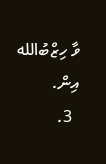ވާ ހިޒްބުالله އިން.
  3.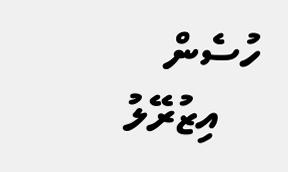ހުސެން
    އިޒުރޭލު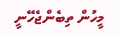މީހުން ތިބެންޖެހޭނީ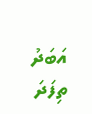އަބަދު ތިފަދަ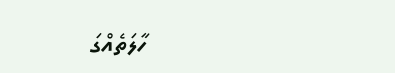ހާލަތެއްގަ